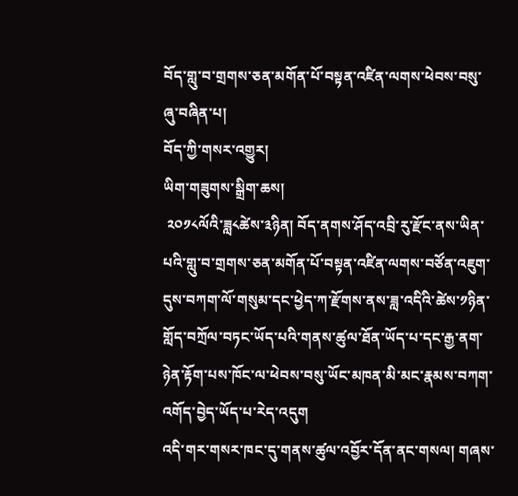བོད་གླུ་བ་གྲགས་ཅན་མགོན་པོ་བསྟན་འཛིན་ལགས་ཕེབས་བསུ་ཞུ་བཞིན་པ།
བོད་ཀྱི་གསར་འགྱུར།
ཡིག་གཟུགས་སྒྲིག་ཆས།
 ༢༠༡༨ལོའི་ཟླ༨ཚེས་༣ཉིན། བོད་ནགས་ཤོད་འབྲི་རུ་རྫོང་ནས་ཡིན་པའི་གླུ་བ་གྲགས་ཅན་མགོན་པོ་བསྟན་འཛིན་ལགས་བཙོན་འཇུག་དུས་བཀག་ལོ་གསུམ་དང་ཕྱེད་ཀ་རྫོགས་ནས་ཟླ་འདིའི་ཚེས་༡ཉིན་གློད་བཀྲོལ་བཏང་ཡོད་པའི་གནས་ཚུལ་ཐོན་ཡོད་པ་དང་རྒྱ་ནག་ཉེན་རྟོག་པས་ཁོང་ལ་ཕེབས་བསུ་ཡོང་མཁན་མི་མང་རྣམས་བཀག་འགོད་བྱེད་ཡོད་པ་རེད་འདུག
འདི་གར་གསར་ཁང་དུ་གནས་ཚུལ་འབྱོར་དོན་ནང་གསལ། གཞས་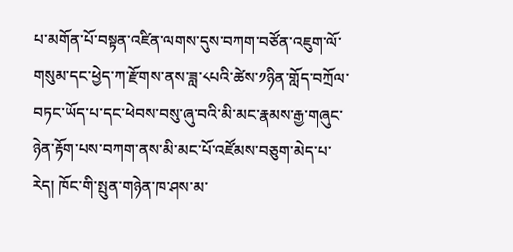པ་མགོན་པོ་བསྟན་འཛིན་ལགས་དུས་བཀག་བཙོན་འཇུག་ལོ་གསུམ་དང་ཕྱེད་ཀ་རྫོགས་ནས་ཟླ་༨པའི་ཚེས་༡ཉིན་གློད་བཀྲོལ་བཏང་ཡོད་པ་དང་ཕེབས་བསུ་ཞུ་བའི་མི་མང་རྣམས་རྒྱ་གཞུང་ཉེན་རྟོག་པས་བཀག་ནས་མི་མང་པོ་འཛོམས་བཅུག་མེད་པ་རེད། ཁོང་གི་སྤུན་གཉེན་ཁ་ཤས་མ་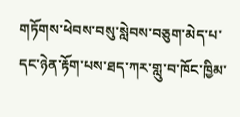གཏོགས་ཕེབས་བསུ་སླེབས་བཅུག་མེད་པ་དང་ཉེན་རྟོག་པས་ཐད་ཀར་གླུ་བ་ཁོང་ཁྱིམ་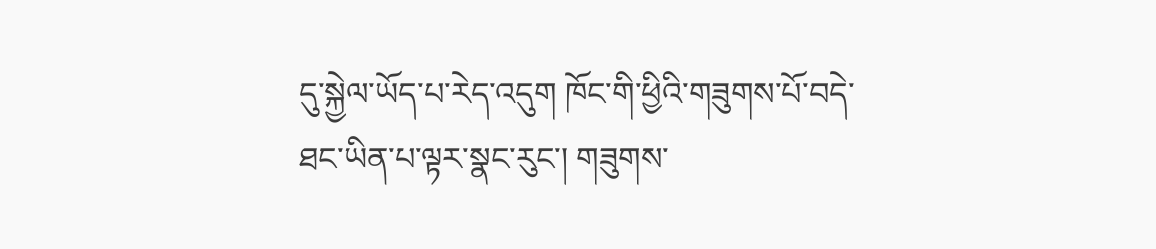དུ་སྐྱེལ་ཡོད་པ་རེད་འདུག ཁོང་གི་ཕྱིའི་གཟུགས་པོ་བདེ་ཐང་ཡིན་པ་ལྟར་སྣང་རུང་། གཟུགས་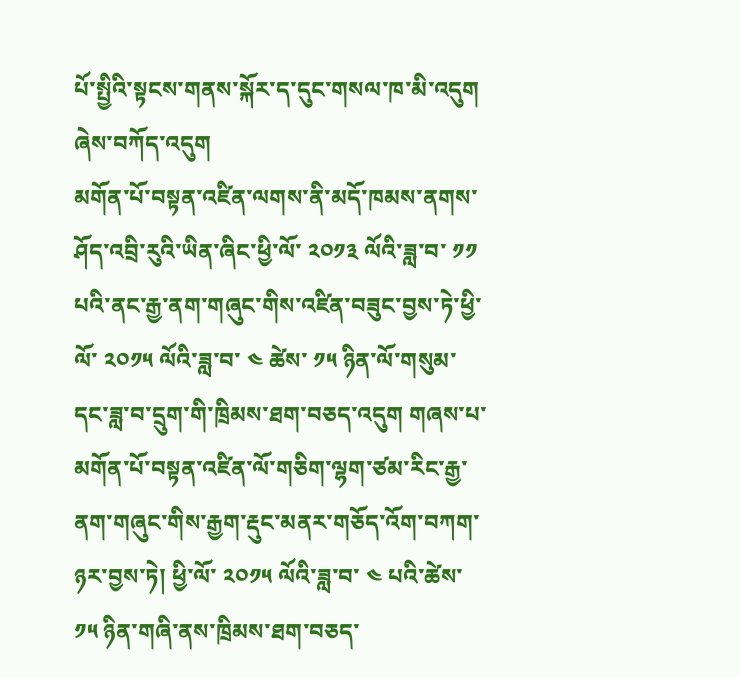པོ་སྤྱིའི་སྟངས་གནས་སྐོར་ད་དུང་གསལ་ཁ་མི་འདུག ཞེས་བཀོད་འདུག
མགོན་པོ་བསྟན་འཛིན་ལགས་ནི་མདོ་ཁམས་ནགས་ཤོད་འབྲི་རུའི་ཡིན་ཞིང་ཕྱི་ལོ་ ༢༠༡༣ ལོའི་ཟླ་བ་ ༡༡ པའི་ནང་རྒྱ་ནག་གཞུང་གིས་འཛིན་བཟུང་བྱས་ཏེ་ཕྱི་ལོ་ ༢༠༡༥ ལོའི་ཟླ་བ་ ༤ ཚེས་ ༡༥ ཉིན་ལོ་གསུམ་དང་ཟླ་བ་དྲུག་གི་ཁྲིམས་ཐག་བཅད་འདུག གཞས་པ་མགོན་པོ་བསྟན་འཛིན་ལོ་གཅིག་ལྷག་ཙམ་རིང་རྒྱ་ནག་གཞུང་གིས་རྒྱག་རྡུང་མནར་གཅོད་འོག་བཀག་ཉར་བྱས་ཏེ། ཕྱི་ལོ་ ༢༠༡༥ ལོའི་ཟླ་བ་ ༤ པའི་ཚེས་ ༡༥ ཉིན་གཞི་ནས་ཁྲིམས་ཐག་བཅད་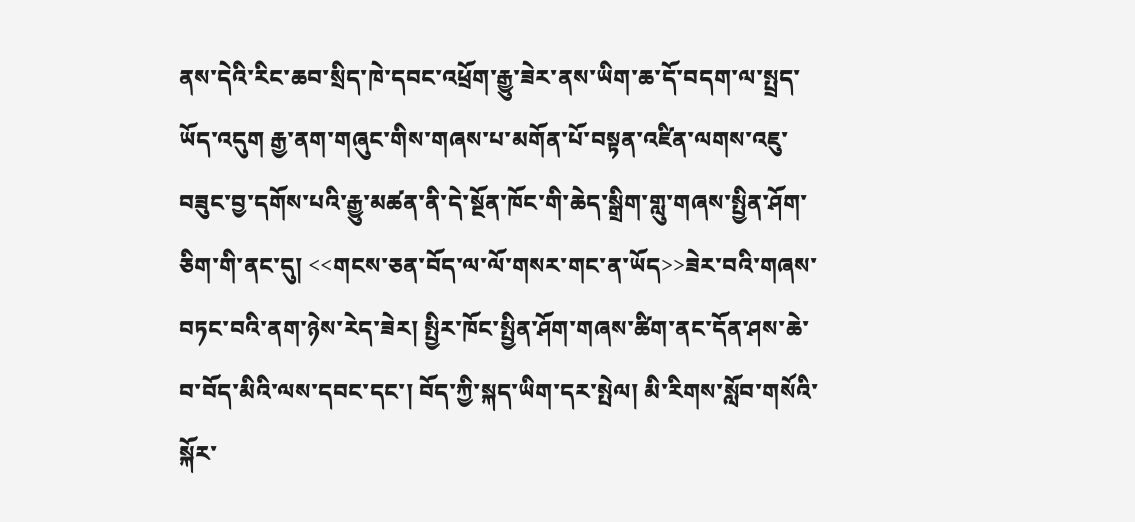ནས་དེའི་རིང་ཆབ་སྲིད་ཁེ་དབང་འཕྲོག་རྒྱུ་ཟེར་ནས་ཡིག་ཆ་དོ་བདག་ལ་སྤྲད་ཡོད་འདུག རྒྱ་ནག་གཞུང་གིས་གཞས་པ་མགོན་པོ་བསྟན་འཛིན་ལགས་འཇུ་བཟུང་བྱ་དགོས་པའི་རྒྱུ་མཚན་ནི་དེ་སྔོན་ཁོང་གི་ཆེད་སྒྲིག་གླུ་གཞས་སྤྱིན་ཤོག་ཅིག་གི་ནང་དུ། <<གངས་ཅན་བོད་ལ་ལོ་གསར་གང་ན་ཡོད>>ཟེར་བའི་གཞས་བཏང་བའི་ནག་ཉེས་རེད་ཟེར། སྤྱིར་ཁོང་སྤྱིན་ཤོག་གཞས་ཚིག་ནང་དོན་ཤས་ཆེ་བ་བོད་མིའི་ལས་དབང་དང་། བོད་ཀྱི་སྐད་ཡིག་དར་སྤེལ། མི་རིགས་སློབ་གསོའི་སྐོར་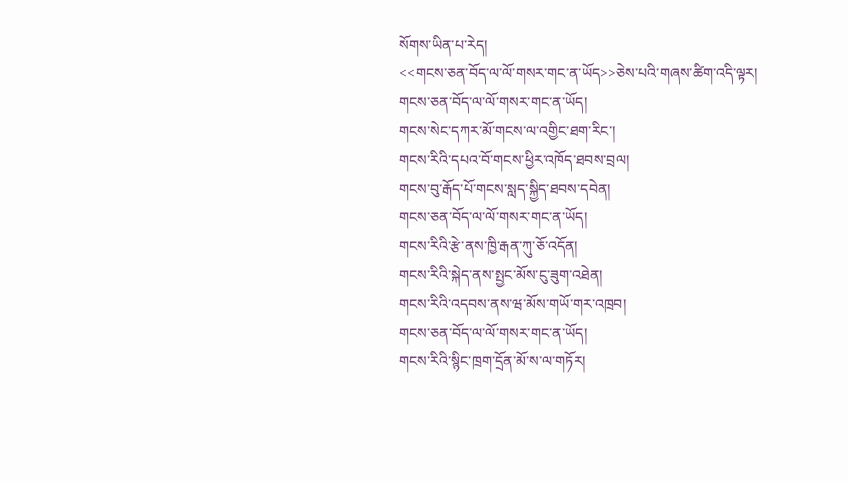སོགས་ཡིན་པ་རེད།
<<གངས་ཅན་བོད་ལ་ལོ་གསར་གང་ན་ཡོད>>ཅེས་པའི་གཞས་ཚིག་འདི་ལྟར།
གངས་ཅན་བོད་ལ་ལོ་གསར་གང་ན་ཡོད།
གངས་སེང་དཀར་མོ་གངས་ལ་འགྱིང་ཐག་རིང་།
གངས་རིའི་དཔའ་བོ་གངས་ཕྱིར་འཁོད་ཐབས་བྲལ།
གངས་བུ་རྒོད་པོ་གངས་སླད་སྐྱིད་ཐབས་དབེན།
གངས་ཅན་བོད་ལ་ལོ་གསར་གང་ན་ཡོད།
གངས་རིའི་རྩེ་ནས་ཁྱི་རྒན་ཀུ་ཅོ་འདོན།
གངས་རིའི་སྐེད་ནས་སྤྱང་མོས་ངུ་ཟུག་འཐེན།
གངས་རིའི་འདབས་ནས་ཝ་མོས་གཡོ་གར་འཁྲབ།
གངས་ཅན་བོད་ལ་ལོ་གསར་གང་ན་ཡོད།
གངས་རིའི་སྙིང་ཁྲག་དྲོན་མོ་ས་ལ་གཏོར།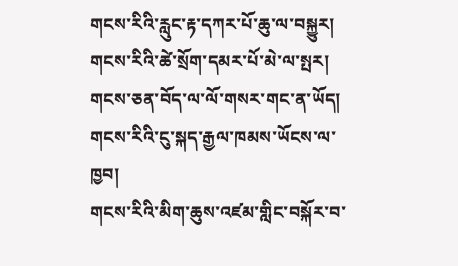གངས་རིའི་རླུང་རྟ་དཀར་པོ་ཆུ་ལ་བསྐྱུར།
གངས་རིའི་ཚེ་སྲོག་དམར་པོ་མེ་ལ་སྤར།
གངས་ཅན་བོད་ལ་ལོ་གསར་གང་ན་ཡོད།
གངས་རིའི་ངུ་སྐད་རྒྱལ་ཁམས་ཡོངས་ལ་ཁྱབ།
གངས་རིའི་མིག་ཆུས་འཛམ་གླིང་བསྐོར་བ་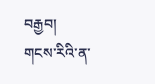བརྒྱབ།
གངས་རིའི་ན་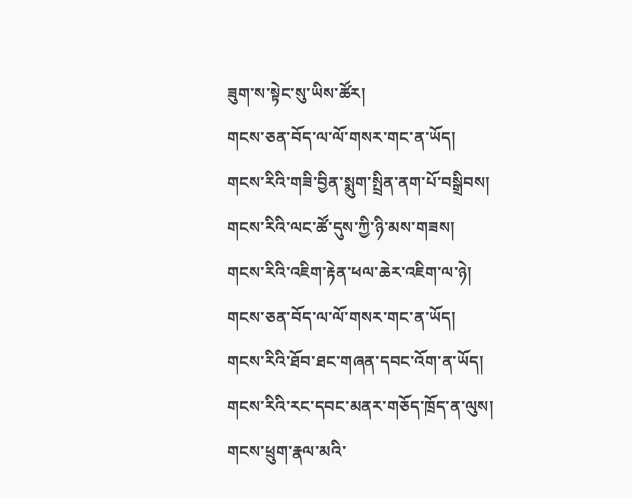ཟུག་ས་སྟེང་སུ་ཡིས་ཚོར།
གངས་ཅན་བོད་ལ་ལོ་གསར་གང་ན་ཡོད།
གངས་རིའི་གཟི་བྱིན་སྨུག་སྤྲིན་ནག་པོ་བསྒྲིབས།
གངས་རིའི་ལང་ཚོ་དུས་ཀྱི་ཉི་མས་གཟས།
གངས་རིའི་འཇིག་རྟེན་ཕལ་ཆེར་འཇིག་ལ་ཉེ།
གངས་ཅན་བོད་ལ་ལོ་གསར་གང་ན་ཡོད།
གངས་རིའི་ཐོབ་ཐང་གཞན་དབང་འོག་ན་ཡོད།
གངས་རིའི་རང་དབང་མནར་གཅོད་ཁྲོད་ན་ལུས།
གངས་ཕྲུག་རྣལ་མའི་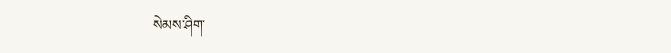སེམས་ཤིག་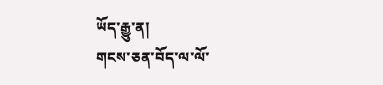ཡོད་རྒྱུ་ན།
གངས་ཅན་བོད་ལ་ལོ་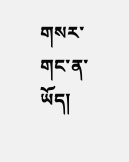གསར་གང་ན་ཡོད།